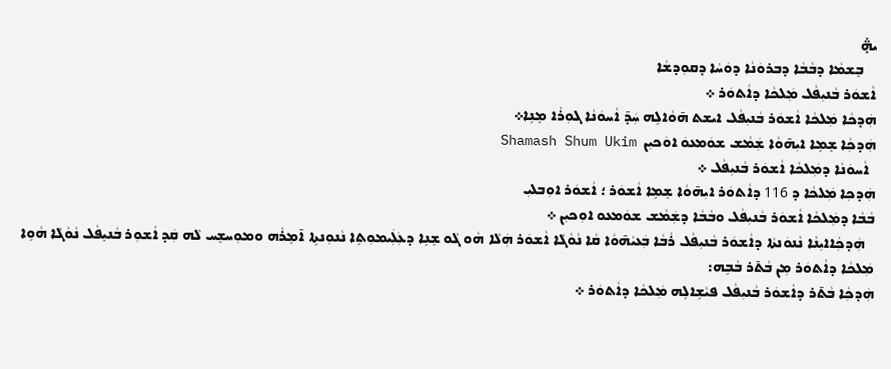ܞ
    ܒܸܫܡܵܐ ܕܒܵܒܵܐ ܕܒܪܘܿܢܵܐ ܕܘܿܚܵܐ ܕܩܘܼܕܫܵܐ
ܐܵܫܘܿܪ ܒܵܢܝܼܦܵܠ ܡܲܠܟܵܐ ܕܐܵܬܘܿܪ ܀
ܗܲܕܟܵܐ ܡܲܠܟܵܐ ܐܵܫܘܿܪ ܒܵܢܝܼܦܵܠ ܐܝܫܬ ܗ̄ܘܵܐܠܹܗ ܚܲܕ̄ ܐܵܚܘܿܢܵܐ ܓܘܼܪܵܐ ܡܸܢܹܐ܀
ܗܲܕܟܼܵܐ ܫܸܡܹܐ ܐܝܼܗ̄ܘܵܐ ܫܲܡܵܫ ܫܘܿܡܥܘܿ ܐܘܿܟܝܼܢ  Shamash Shum Ukim
  ܐܵܚܘܿܢܵܐ ܕܡܲܠܟܵܐ ܐܵܫܘܿܪ ܒܵܢܝܼܦܵܠ ܀
ܗܲܕܟܼܐ ܡܲܠܟܵܐ ܕ 116 ܕܐܵܬܘܿܪ ܐܝܼܗ̄ܘܵܐ ܫܸܡܹܐ ܐܵܫܘܿܪ ؛ ܐܵܫܘܿܪ ܐܘܼܒܠܝܼ
ܒܵܒܵܐ ܕܡܲܠܟܵܐ ܐܵܫܘܿܪ ܒܵܢܝܼܦܵܠ ܘܒܵܒܵܐ ܕܫܲܡܵܫ ܫܘܿܡܥܘ ܐܘܼܟܝܼܢ ܀
   ܗܲܕܟܼܵܐܐܝܼܢܵܐ ܢܵܢܘܿܢܬܵܐ ܕܐܵܫܘܿܪ ܒܵܢܝܼܦܵܠ ܪܵܒܵܐ ܒܲܥܝܵܗ̄ܘܵܐ ܩܵܐ ܢܵܘܵܓܵܐ ܐܵܫܘܿܪ ܗܲܠܵܐ ܗܵܘ ܓܵܘ ܫܸܢܹܐ ܕܥܲܠܲܝܡܘܼܬܹܐ ܢܵܢܘܼܢܬܹܐ ܐ̄ܡܸܪܵܗ ܘܡܘܼܚܫܸܚ ܠܵܗ ܩܲܕ ܐܵܫܘܼܪ ܒܵܢܝܸܦܵܠ ܢܵܘܵܓܵܐ ܗܵܘܹܐ ܡܲܠܟܵܐ ܕܐܵܬܘܿܪ ܡܼܢ ܒܵܬ̄ܪ ܒܵܒܹܗ:
ܗܲܕܟܼܵܐ ܒܵܬ̄ܪ ܕܐܵܫܘܿܪ ܒܵܢܝܼܦܵܠ ܦܝܵܫܹܐܠܹܗ ܡܲܠܟܵܐ ܕܐܵܬܘܿܪ ܀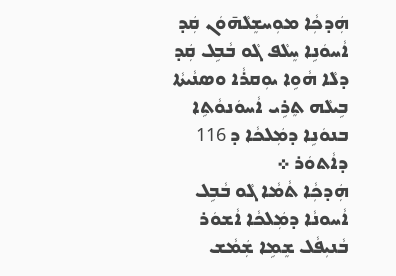ܗܲܕܟܼܵܐ ܡܘܼܚܫܸܠܵܗ̄ܘܿܢ ܩܲܕ ܐܵܚܘܿܢܹܐ ܚܸܠܵܦ ܓܵܘ ܒܵܒܹܠ ܩܲܕ ܕܠܵܐ ܗܵܘܹܐ ܝܘܼܩܪܵܐ ܘܤܢܵܝܬܵܐ ܒܹܝܠܵܗ ܬܸܪܹܝ ܐܵܚܘܿܢܘܵܬܹܐ ܒܢܘܿܢܹܐ ܕܡܲܠܟܵܐ ܕ 116 ܕܐܵܬܘܿܪ ܀
ܗܲܕܟܼܵܐ ܬܵܡܵܐ ܓܵܘ ܒܵܒܹܠ ܐܵܚܘܢܵܐ ܕܡܲܠܟܵܐ ܐܵܫܘܿܪ ܒܵܢܝܼܦܵܠ ܫܸܡܹܐ ܫܲܡܵܫ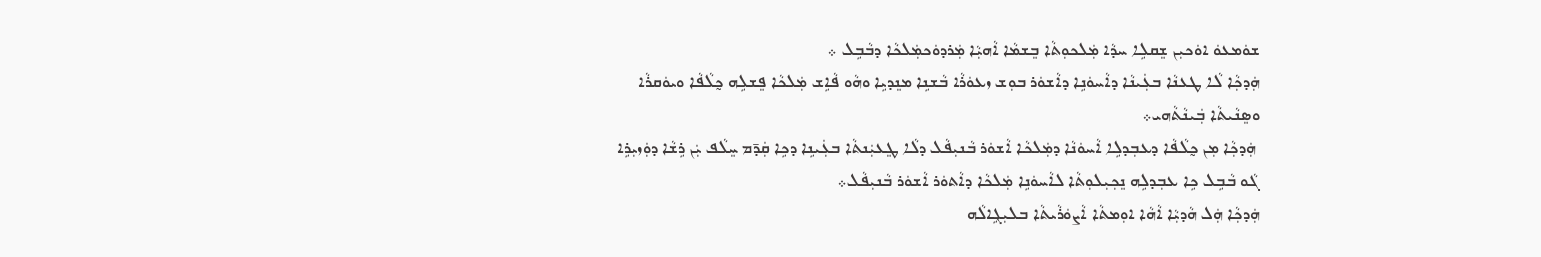ܫܘܿܡܥܘܿ ܐܘܿܟܝܼܢ ܫܸܩܠܹܐ ܚܕܵܐ ܡܲܠܟܘܼܬܵܐ ܒܸܫܡܵܐ ܐܵܗܝܼܵܐ ܡܲܪܕܘܿܟܡܲܠܟܵܐ ܕܒܵܒܹܠ ܀
ܗܲܕܟܼܵܐ ܠܵܐ ܛܥܢܵܐ ܒܥܲܝܢܵܐ ܕܐܵܚܘܿܢܹܐ ܕܐܵܫܘܿܪ ܒܘܼܫ ܙܥܘܿܪܵܐ ܒܵܫܢܹܐ ܡܢܸܕܝܹܐ ܘܗܵܘ ܦܵܐܹܫ ܡܲܠܟܵܐ ܦܸܫܠܹܗ ܟ̰ܠܵܦܵܐ ܘܝܘܿܩܪܵܐ ܘܣܸܢܵܝܬܵܐ ܒܲܝܢܵܬܵܗܝ܀
 ܗܲܕܟܼܵܐ ܡܼܢ ܟ̰ܠܵܦܵܐ ܕܥܒܼܕܠܹܐ ܐܵܚܘܿܢܵܐ ܕܡܲܠܟܵܐ ܐܵܫܘܿܪ ܒܵܢܝܼܦܵܠ ܕܠܵܐ ܛܸܥܝܲܢܬܵܐ ܒܥܲܝܢܹܐ ܕܟܹܐ ܩܲܕ̄ܡ ܚܸܠܵܦ ܝܲܢ ܪܹܫܵܐ ܕܘܲܙܝܼܪܹܐ ܓܵܘ ܒܵܒܹܠ ܟܹܐ ܥܒܼܕܠܹܗ ܢܸܟܼܝܼܠܘܼܬܵܐ ܠܐܵܚܘܿܢܹܐ ܡܲܠܟܵܐ ܕܐܵܬܘܿܪ ܐܵܫܘܿܪ ܒܵܢܝܼܦܵܠ܀
ܗܲܕܟܼܵܐ ܗܲܠ ܗܵܕܝܼܵܐ ܐܵܗܵܐ ܐܘܼܡܬܵܐ ܐܵܨܘܿܪܵܝܬܵܐ ܒܠܝܼܓܹܐܠܵܗ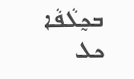ܒܟ̰ܠܵܦܵܐ ܟܠ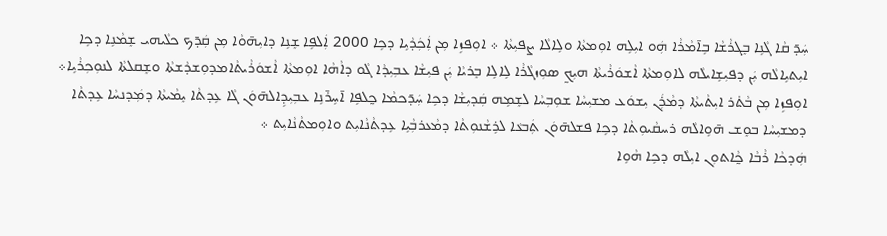ܚܲܕ̄ ܩܵܐ ܓܵܢܹܐ ܒܸܓܪܵܫܵܐ ܒܹܐ̄ܡܵܪܵܐ ܗܲܘ ܐܝܼܠܹܗ ܐܘܼܡܬܵܐ ܘܠܹܐܠܵܐ ܨܦܝܼܬܵܐ ܀ ܐܘܼܦܙܹܐ ܡܼܢ ܐܲܟܲܕܵܝܹܐ ܕܟܹܐ 2000 ܐܲܠܦܹܐ ܫܸܢܹܐ ܕܐܝܼܗ̄ܘܵܐ ܡܼܢ ܩܲܕ̄ܟ ܟܠܵܝܗܝ ܫܸܡܵܢܹܐ ܕܟܹܐ ܐܝܼܬܝܹܐܠܵܗ ܝܲܢ ܕܦܝܼܫܹܐܝܠܵܗ ܠܐܘܼܡܬܵܐ ܐܵܫܘܿܪܵܝܬܵܐ ܗܝܼܟ̰ ܤܘܼܙܓܵܪܵܐ ܠܹܐܠܹܐ ܒܸܪܝܵܐ ܝܲܢ ܦܝܼܫܵܐ ܥܒܼܝܼܕܵܐ ܓܵܘ ܕܐܵܗܵܐ ܐܘܼܡܬܵܐ ܐܵܫܘܿܪܵܝܬܵܐܡܕܘܼܫܕܵܫܬܵܐ ܘܫܸܩܠܬܵܐ ܠܢܘܼܟܼܪܵܝܹܐ܀
ܐܘܼܦܙܹܐ ܡܼܢ ܒܵܬ̇ܪ ܐܝܼܬܵܝܬܵܐ ܕܡܵܪܲܢ ܝܼܫܘܿܥ ܡܫܝܼܚܵܐ ܫܘܼܒܼܚܵܐ ܠܫܸܡܹܗ ܩܲܕܝܼܫܵܐ ܕܟܹܐ ܚܲܕ̄ܟܡܵܐ ܟ̰ܠܦܹܐ ܐ̄ܚܹܪ̄ܢܹܐ ܥܒܼܝܼܕܹܐܠܗ̄ܘܿܢ ܓܵܐ ܥܹܕܬܵܐ ܝܸܡܵܝܬܵܐ ܕܡܲܕܢܚܵܐ ܥܹܕܬܵܐ ܕܡܫܝܼܚܵܐ ܒܘܸܫ ܗ̄ܘܹܐܠܵܗ ܪܚܩܵܝܘܼܬܵܐ ܕܟܹܐ ܦܫܠܗ̄ܘܿܢ ܬܲܒܥܵܐ ܠܪܹܫܵܢܘܼܬܵܐ ܕܡܵܥܪܒܼܵܝܹܐ ܥܹܕܬܵܢܵܐܝܼܬ ܘܐܘܼܡܬܵܢܵܐܝܼܬ ܀
ܗܲܕܟܵܐ ܪܵܒܵܐ ܟ̰ܵܐܬܘܼܢ ܐܝܼܠܵܗ ܕܟܹܐ ܗܵܘܹܐ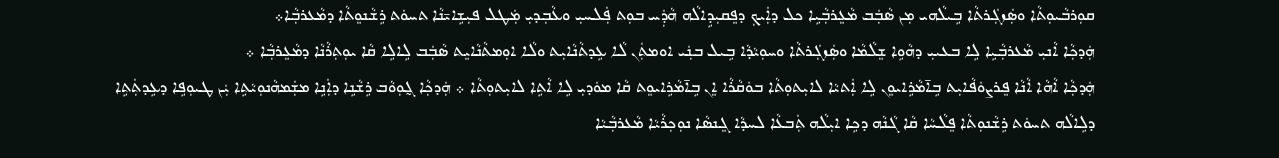ܩܘܼܪܒܵܝܘܼܬܵܐ ܘܣܲܙܓܲܪܬܵܐ ܒܹܝܠܵܗܝ ܡܼܢ ܤܵܒܲܒ ܡܵܥܸܪܒܼܵܝܹܐ ܟܠ ܕܐܲܝܟܼ ܕܦܸܩܝܼܕܹܐܠܵܗ ܗܵܕܲܚ ܒܘܼܬ ܦܲܠܚܝܼ ܘܥܵܒܼܕܝܼ ܡܲܛܠ ܦܝܼܫܹܐܝ̄ܢܵܐ ܬܚܘܿܬ ܪܹܫܵܢܘܸܬܵܐ ܕܡܵܥܪܒܼܵܐ܀
ܗܲܕܟܼܵܐ ܐܵܢܝܼ ܡܵܥܪܒܼܵܝܹܐ ܠܹܐ ܒܥܝܝܼ ܕܗܵܘܹܐ ܫܸܠܵܡܵܐ ܘܣܲܙܓܲܪܬܵܐ ܘܚܘܼܝܵܕܵܐ ܒܹܝܠ ܒܢܲܝ ܐܘܡܬܲܢ ܠܵܐ ܥܹܕܬܵܢܵܐܝܼܬ ܘܠܵܐ ܐܘܼܡܬܵܢܵܐܝܸܬ ܤܵܒܲܒ ܠܹܐܠܹܐ ܩܵܐ ܝܘܼܬܼܪܵܢܵܐ ܕܡܵܥܸܪܒܼܵܐ ܀
ܗܲܕܟܼܵܐ ܐܵܗܵܐ ܐܵܢܵܐ ܦܸܪܨܘܿܦܵܐܝܼܬ ܒܹܐ̄ܡܵܪܹܐܝܘܸܢ ܠܹܐ ܐܲܬܝܵܐ ܠܐܝܼܬܘܼܬܵܐ ܒܘܿܩܵܪܵܐ ܐܸܢ ܒܹܐ̄ܡܵܪܹܐܝܘܸܬ ܩܵܐ ܡܘܿܕܝܼ ܠܹܐ ܐܵܬܹܐ ܠܐܝܼܬܘܼܬܵܐ ܀ ܗܲܕܟܼܵܐ ܓ̰ܘܼܘܵܒ ܪܹܫܵܢܹܐ ܕܐܲܢܹܐ ܡܫܲܡܗܵܢܘܼܝܵܬܹܐ ܝܲܢ ܛܝܘܼܦܹܐ ܕܥܹܕܬܲܬܹܐ ܕܠܹܐܠܵܗ ܬܚܘܿܬ ܪܹܫܵܢܘܼܬܵܐ ܦܸܠܵܚܵܐ ܩܵܐ ܓܵܢܵܗ ܕܟܹܐ ܐܝܼܠܵܗ ܬܲܒܥܵܐ ܠܚܕܵܐ ܓܸܢܤܵܐ ܢܘܼܟܼܪܵܝܵܐ ܡܵܥܪܒܼܵܝܵܐ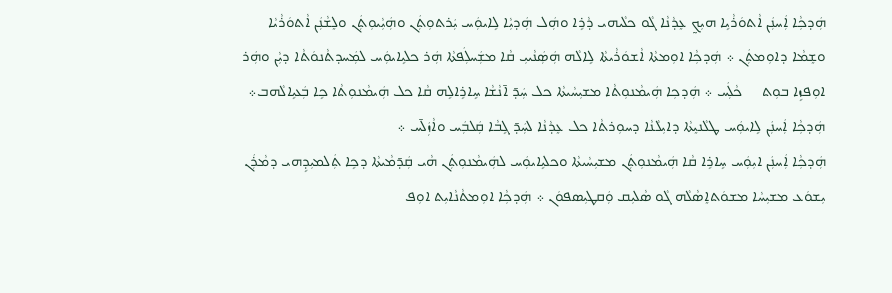ܗܲܕܟܼܵܐ ܐܲܚܢܲܢ ܐܵܬܘܿܪܵܝܹܐ ܗܝܼܟ̰ ܥܸܕܵܢܵܐ ܓܵܘ ܟܠܵܝܗܝ ܕܵܪܹܐ ܘܗܲܠ ܗܲܕܝܼܵܐ ܠܹܐܝܘܲܚ ܝܲܪܬܘܼܬܲܢ ܘܗܲܝܼܵܝܘܼܬܲܢ ܘܠܸܫܵܢܲܢ ܐܵܬܘܿܪܵܝܵܐ ܘܫܸܡܵܐ ܕܐܘܼܡܬܲܢ ܀ ܗܲܕܟܼܵܐ ܐܘܼܡܬܵܐ ܐܵܫܘܿܪܵܝܬܵܐ ܠܹܐܠܵܗ ܗܲܤܲܢܵܝܝܼ ܩܵܐ ܡܫܲܚܠܲܦܬܵܐ ܗܲܪ ܟܠܝܹܐܝܘܲܚ ܠܡܲܚܕܬܵܢܘܿܬܵܐ ܕܝܼܵܢ ܘܗܲܪ ܐܘܼܦܙܹܐ ܒܘܼܬ     ܟܵܠܲܚ ܀ ܗܲܕܟܼܐ ܗܲܝܡܵܢܘܼܬܵܐ ܡܫܝܼܚܵܝܬܵܐ ܟܠ ܚܲܕ̄ ܐ̄ܢܵܫܵܐ ܚܹܐܪܹܐܠܹܗ ܩܵܐ ܟܠ ܗܲܝܡܵܢܘܼܬܵܐ ܟܹܐ ܒܲܥܝܹܐܠܵܗܒ܀ ܗܲܕܟܼܵܐ ܐܲܚܢܲܢ ܠܹܐܝܘܲܚ ܛܠܵܢܝܸܬܵܐ ܕܐܝܼܠܵܢܵܐ ܕܚܘܼܪܬܵܐ ܟܠ ܥܸܕܵܢܵܐ ܠܚܲܕ̄ ܓܹܒܵܐ ܩܲܠܒܲܚ ܘܐܵܙܲܠ̄ܚ ܀
ܗܲܕܟܼܵܐ ܐܲܚܢܲܢ ܐܝܼܘܲܚ ܚܹܐܪܹܐ ܩܵܐ ܗܲܝܡܵܢܘܼܬܲܢ ܡܫܝܼܚܵܝܬܵܐ ܘܟܠܝܹܐܝܘܲܚ ܠܗܲܝܡܵܢܘܼܬܲܢ ܗܵܝ ܩܲܕ̄ܡܵܝܬܵܐ ܕܟܹܐ ܬܲܠܡܝܼܕܹܗܝ ܕܡܵܪܲܢ ܝܼܫܘܿܥ ܡܫܝܼܚܵܐ ܡܫܘܿܬܐܸܤܵܠܵܗ ܓܵܘ ܤܵܠܝܼܩ ܘܲܩܛܝܼܤܦܘܿܢ ܀ ܗܲܕܟܼܵܐ ܐܘܼܡܬܵܢܵܐܝܼܬ ܐܘܼܦ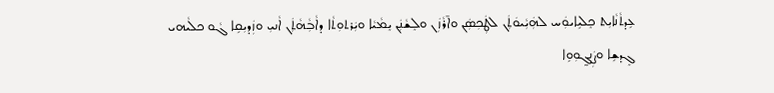ܥܹܕܬܵܢܵܐܝܼܬ ܟܸܠܝܹܐܝܘܲܚ ܠܗܲܝܼܵܝܘܿܬܲܢ ܠܛܲܟܼܤܲܢ ܘܐ̄ܪܵܙܲܢ ܘܠܸܫܵܢܲܢ ܝܸܡܵܝܵܐ ܘܝܲܪܬܘܼܬܵܐ ܕܐܵܒܼܵܗܵܬܲܢ ܐܵܢܝܼ ܘܙܲܕܝܼܩܹܐ ܓܵܘ ܟܠܵܝܗܝ ܓܸܕܫܹܐ ܘܨܲܢܓ̰ܘܼܘܹܐ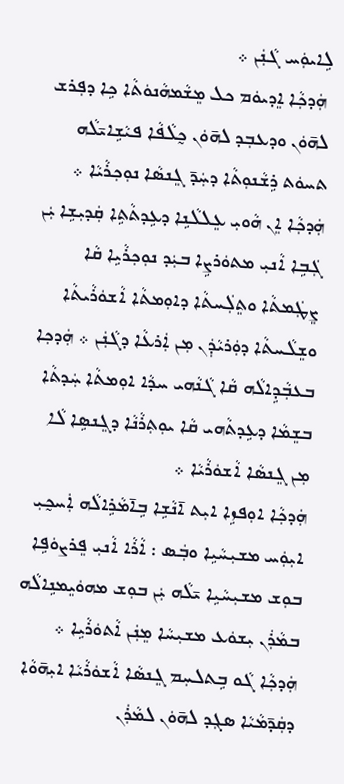ܠܹܐܝܘܲܚ ܓܵܢܲܢ ܀
 ܗܲܕܟܼܵܐ ܐܸܕܝܘܿܡ ܟܠ ܡܸܫܵܡܗܵܢܘܿܬܵܐ ܟܹܐ ܕܦܼܪܫ ܠܗ̄ܘܿܢ ܘܕܥܒܼܕ ܠܗ̄ܘܿܢ ܟ̰ܠܵܦܵܐ ܦܝܵܫܹܐܝ̄ܠܵܗ ܬܚܘܿܬ ܪܹܫܵܢܘܼܬܵܐ ܕܚܲܕ̄ ܓܸܢܣܵܐ ܢܘܼܟܼܪܵܝܵܐ ܀
ܗܲܕܟܼܵܐ ܐܸܢ ܗܵܘܝܼ ܥܸܠܠܵܢܹܐ ܕܥܹܕܬܵܬܹܐ ܩܲܕܝܼܫܹܐ ܝܲܢ ܓܲܒܹܐ ܐܵܢܝܼ ܡܬܘܿܪܨܹܐ ܒܝܲܕ ܢܘܼܟܼܪܵܝܹܐ ܩܵܐ ܨܸܛܲܡܬܵܐ ܘܬܸܠܲܚܬܵܐ ܕܐܘܼܡܬܵܐ ܐܵܫܘܿܪܵܝܬܵܐ ܘܫܸܠܵܚܬܵܐ ܕܘܲܪܝܵܕܲܢ ܡܼܢ ܐܲܪܥܵܐ ܕܓܵܢܲܢ ܀ ܗܲܕܟܼܐ ܒܥܒܼܵܕܹܐܠܵܗ ܩܵܐ ܓܵܢܵܗܝ ܚܕܵܐ ܐܘܼܡܬܵܐ ܚܲܕܬܵܐ  ܒܫܸܡܵܐ ܕܥܹܕܬܵܗܝ ܩܵܐ ܝܘܼܬܼܪܵܢܵܐ ܕܓܸܢܤܹܐ ܠܵܐ ܡܼܢ ܓܸܢܣܵܐ ܐܵܫܘܿܪܵܝܵܐ ܀
ܗܲܕܟܼܵܐ ܐܘܼܦܙܹܐ ܐܝܼܬ ܐ̄ܢܵܫܹܐ ܒܹܐ̄ܡܵܪܹܐܠܵܗ ܐܲܚܟ̰ܝܼ ܐܝܼܘܲܚ ܡܫܝܼܚܵܝܹܐ ܘܒܲܤ : ܐܵܪܵܐ ܐܵܢܝܼ ܦܸܪܨܘܿܦܹܐ ܒܘܼܫ ܡܫܝܼܚܵܝܹܐ ܝ̄ܠܵܗ ܝܲܢ ܒܘܼܫ ܡܗܘܿܝܸܡܢܹܐܠܵܗ ܒܡܵܪܲܢ ܝܼܫܘܿܥ ܡܫܝܼܚܵܐ ܡܸܢܲܢ ܐܵܬܘܿܪܵܝܹܐ ܀ ܗܲܕܟܼܵܐ ܓܵܘ ܒܹܬܠܚܼܡ ܓܸܢܤܵܐ ܐܵܫܘܿܪܵܝܵܐ ܐܝܼܗ̄ܘܵܐ ܕܩܲܕ̄ܡܵܝܵܐ ܤܓܼܕ ܠܗ̄ܘܿܢ ܠܡܵܪܲܢ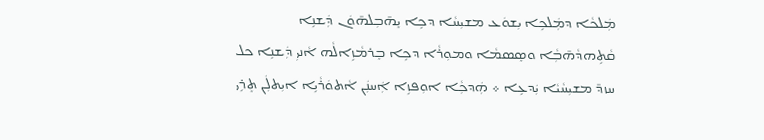ܡܲܠܟܵܐ ܕܡܲܠܟܹܐ ܝܼܫܘܿܥ ܡܫܝܼܚܵܐ ܕܟܹܐ ܝܸܗ̄ܒܼܠܗ̄ܘܿܢ ܕܲܫܢܹܐ ܩܵܬܹܗܕܵܗ̄ܒܼܵܐ ܘܣܸܤܡܵܐ ܘܡܘܼܪܵܐ ܕܟܹܐ ܒܸܪܡܵܙܹܐܠܵܗ ܐܵܢܝܼ ܕܲܫܢܹܐ ܟܠ ܚܙܕ̄ ܡܫܝܼܚܵܝܵܐ ܝܲܕܥܹܐ ܀ ܗܲܕܟܼܵܐ ܐܘܼܦܙܹܐ ܐܲܚܢܲܢ ܐܵܬܘܿܪܵܝܹܐ ܐܝܼܬܠܲܢ ܬܸܪܹܝ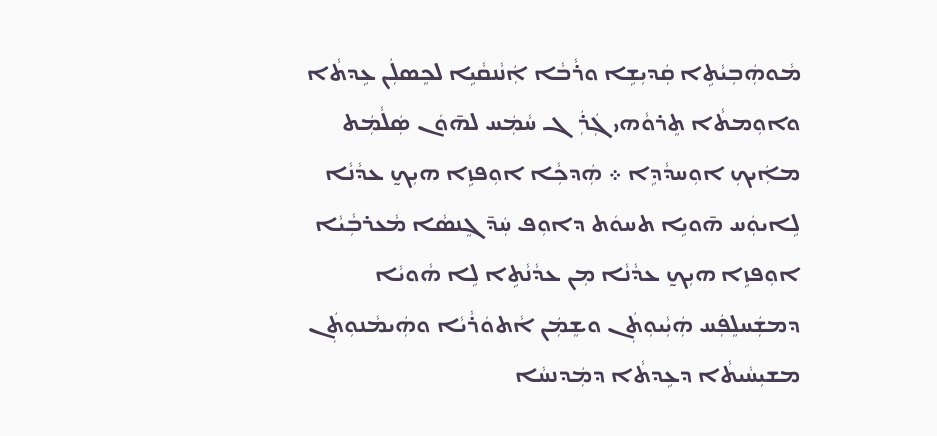ܡܵܘܗܲܒܼܝܵܬܹܐ ܩܲܕܝܼܫܹܐ ܘܪܵܒܵܐ ܐܲܢܵܢܩܵܝܹܐ ܠܟܸܤܠܲܢ ܥܹܕܬܵܐ ܘܐܘܼܡܬܵܐ ܬܸܪܘܵܗܝ ܓܲܪܲܓ ܚܵܡܲܚ ܠܗ̄ܘܿܢ ܤܲܠܵܡܲܬ ܡܐܲܝܟܼ ܐܘܼܚܕܵܕܹܐ ܀ ܗܲܕܟܼܵܐ ܐܘܼܦܙܹܐ ܗܝܼܟ̰ ܥܕܵܢܵܐ ܠܹܐܝܘܲܚ ܗ̄ܘܝܹܐ ܬܚܘܿܬ ܕܐܘܼܦ ܚܲܕ̄ ܓܸܢܤܵܐ ܡܵܥܪܒܼܵܝܵܐ ܐܘܼܦܙܹܐ ܗܝܼܟ̰ ܥܕܵܢܵܐ ܡܼܢ ܥܕܵܢܵܬܹܐ ܠܹܐ ܗܵܘܝܵܐ ܕܡܫܲܚܠܸܦܲܚ ܗܲܝܼܵܝܘܼܬܲܢ ܘܫܸܡܲܢ ܐܵܬܘܿܪܵܝܵܐ ܘܗܲܝܡܵܢܘܼܬܲܢ ܡܫܝܼܚܵܝܬܵܐ ܕܥܹܕܬܵܐ ܕܡܲܕܢܚܵܐ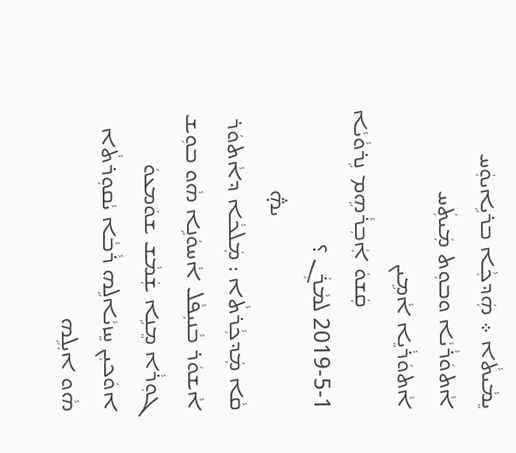ܝܸܡܵܝܬܵܐ ܀ ܗܲܕܟܼܵܐ ܒܪܝܹܐܝܘܲܚ ܐܵܬܘܿܪܵܝܵܐ ܘܒܘܼܬ ܡܲܝܬܲܚ ܐܵܬܘܿܪܵܝܸܐ ܐܵܡܹܝܢ
                  ܩܲܫܘܿ ܐܲܒܼܪܵܗܹܡ ܢܹܪܘܵܝܵܐ 1-5-2019 ܠܡܵܪܲܢ ؟
                                  ܞ
ܩܵܐ ܡܲܕܟܼܵܪܬܵܐ : ܡܲܠܟܵܐ ܕܐܵܬܘܿܪ ܐܵܫܘܿܪ ܒܵܢܝܼܦܵܠ ܐܵܚܘܿܢܹܐ ܗܵܘ ܒܘܼܫ ܓܘܼܪܵܐ ܡܸܢܹܐ ܫܲܡܵܫ ܫܘܿܡܥܘܿ ܐܘܿܟܝܼܢ ܚܸܙܝܵܐܠܹܗ ܪܵܒܵܐ ܝܵܩܘܼܪܬܵܐ ܗܵܘ ܐܝܼܠܹܗ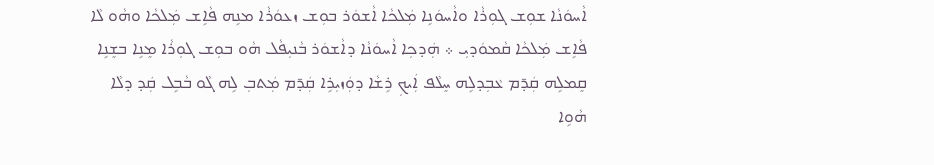ܐܵܚܘܿܢܵܐ ܫܘܼܫ ܓܘܼܪܵܐ ܘܐܵܚܘܿܢܹܐ ܡܲܠܟܵܐ ܐܵܫܘܿܪ ܒܘܼܫ ܙܥܘܿܪܵܐ ܡܢܹܗ ܦܵܐܹܫ ܡܲܠܟܵܐ ܘܗܵܘ ܠܵܐ ܦܵܐܹܫ ܡܲܠܟܵܐ ܩܵܡܘܿܕܝܼ ܀ ܗܲܕܟܼܐ ܐܵܚܘܿܢܵܐ ܕܐܵܫܘܿܪ ܒܵܢܝܼܦܵܠ ܗܵܘ ܒܘܼܫ ܓܘܼܪܵܐ ܡܸܢܹܐ ܒܫܸܢܹܐ ܩܸܡܠܹܗ ܩܲܕ̄ܡ ܥܵܒܼܕܠܹܗ ܚܸܠܵܦ ܐܲܝܟܼ ܪܹܫܵܐ ܕܘܲܙܝܼܪܹܐ ܩܲܕ̄ܡ ܡܲܬܒܼ ܠܹܗ ܓܵܘ ܒܵܒܹܠ ܩܲܕ ܕܠܵܐ ܗܵܘܹܐ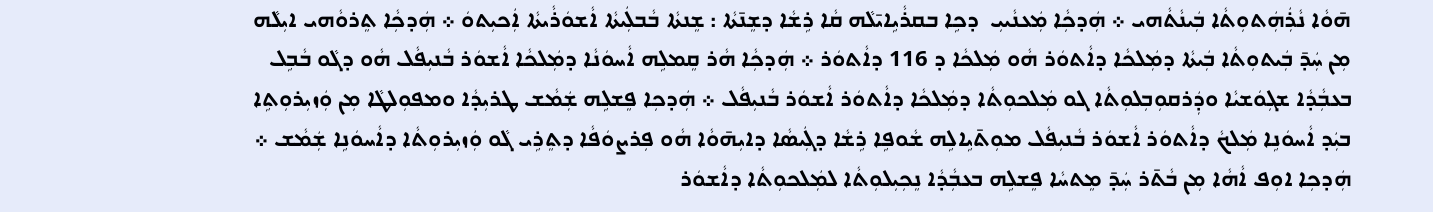ܗ̄ܘܵܐ ܢܵܪܲܗܲܬܘܼܬܵܐ ܒܲܝܢܵܬܵܗܝ ܀ ܗܲܕܟܼܵܐ ܡܲܥܢܵܝܝܼ  ܕܟܹܐ ܒܩܪܵܝܹܐܝ̄ܠܵܗ ܩܵܐ ܪܹܫܵܐ ܕܫܸܢ̄ܬܵܐ : ܫܸܢܬܵܐ ܒܵܒܠܲܝܬܵܐ ܐܵܫܘܿܪܵܝܬܵܐ ܐܲܟܝܼܬܘܿ ܀ ܗܲܕܟܼܵܐ ܬܸܪܘܵܗܝ ܐܝܼܠܵܗ ܡܼܢ ܚܲܕ̄ ܒܲܝܬܘܼܬܵܐ ܒܲܝܬܵܐ ܕܡܲܠܟܵܐ ܕܐܵܬܘܿܪ ܗܵܘ ܡܲܠܟܵܐ ܕ 116 ܕܐܵܬܘܿܪ ܀ ܗܲܕܟܼܵܐ ܗܵܪ ܩܸܡܠܹܗ ܐܵܚܘܿܢܵܐ ܕܡܲܠܟܵܐ ܐܵܫܘܿܪ ܒܵܢܝܼܦܵܠ ܗܵܘ ܕܓܵܘ ܒܵܒܹܠ ܒܥܒܼܵܕܵܐ ܫܓܼܘܿܫܝܵܐ ܘܕܲܪܩܘܼܒܼܠܘܼܬܵܐ ܓܘ ܡܲܠܟܘܼܬܵܐ ܕܡܲܠܟܵܐ ܕܐܵܬܘܿܪ ܐܵܫܘܿܪ ܒܵܢܝܼܦܵܠ ܀ ܗܲܕܟܼܐ ܦܸܫܠܹܗ ܫܲܡܵܫ ܛܪܝܼܕܵܐ ܘܡܦܘܼܠܛܵܐ ܡܼܢ ܘܲܙܝܼܪܘܼܬܹܐ ܒܝܲܕ ܐܵܚܘܿܢܹܐ ܡܲܠܟܵ ܕܐܵܬܘܿܪ ܐܵܫܘܿܪ ܒܵܢܝܼܦܵܠ ܡܘܼܬ̄ܝܹܐܠܹܗ ܫܵܘܦܹܐ ܪܹܫܵܐ ܕܓܲܝܤܵܐ ܕܐܝܼܗ̄ܘܵܐ ܗܵܘ ܦܼܪܨܘܿܦܵܐ ܕܬܸܪܹܝ ܓܵܘ ܘܲܙܝܼܪܘܼܬܵܐ ܕܐܵܚܘܿܢܹܐ ܫܲܡܵܫ ܀ ܗܲܕܟܼܐ ܐܘܼܦ ܐܵܗܵܐ ܡܼܢ ܒܵܬ̄ܪ ܚܲܕ̄ ܡܸܬܚܵܐ ܦܸܫܠܹܗ ܒܥܒܼܵܕܵܐ ܢܸܟܼܝܼܠܘܼܬܵܐ ܠܡܲܠܟܘܼܬܵܐ ܕܐܵܫܘܿܪ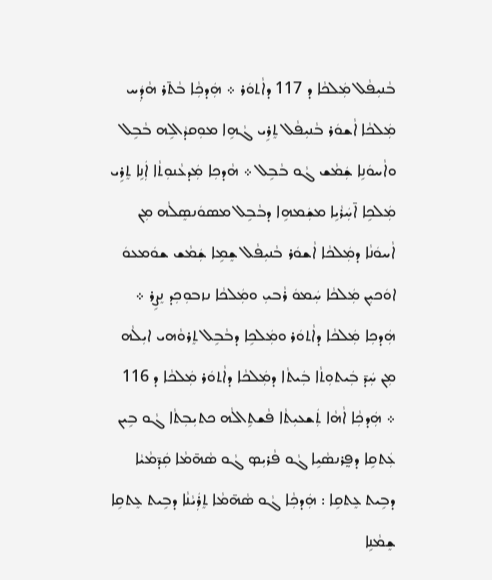ܒܵܢܝܼܦܵܠ ܡܲܠܟܵܐ ܕ 117 ܕܐܵܬܘܿܪ ܀ ܗܲܕܟܼܵܐ ܒܵܬ̄ܪ ܗܵܕܲܚ ܡܲܠܟܵܐ ܐܵܫܘܿܪ ܒܵܢܝܼܦܵܠ ܬܸܪܹܝ ܓܵܗܹܐ ܡܘܼܩܕܵܐܠܹܗ ܒܵܒܹܠ ܘܐܵܚܘܿܢܹܐ ܫܲܡܵܫ ܓܵܘ ܒܵܒܹܠ ܀ ܗܵܕܟܼܐ ܡܲܕܥܵܢܘܼܬܵܐ ܐܲܢܹܐ ܬܸܪܹܝ ܡܲܠܟܹܐ ܐ̄ܚܲܪܵܝܹܐ ܡܫܲܡܗܹܐ ܕܒܵܒܹܠ ܡܤܘܿܢܤܸܠܵܗ ܡܼܢ ܐܵܚܘܿܢܵܐ ܕܡܲܠܟܵܐ ܐܵܫܘܿܪ ܒܵܢܝܼܦܵܠ ܫܸܡܹܐ ܫܲܡܵܫ ܫܘܿܡܥܘܿ ܐܘܿܟܝܼܢ ܡܲܠܟܵܐ ܚܲܡܘܿ ܪܵܒܝܼ ܘܡܲܠܟܵܐ ܢܙܒܘܼܟܼܕ ܢܸܨܹܪ ܀ ܗܲܕܟܼܐ ܡܲܠܟܵܐ ܕܐܵܬܘܿܪ ܘܡܲܠܟܹܐ ܕܒܵܒܹܠ ܬܸܪܘܵܗܝ ܐܝܼܠܵܗ ܡܼܢ ܚܲܕ̄ ܒܲܝܬܘܼܬܵܐ ܒܲܝܬܵܐ ܕܡܲܠܟܵܐ ܕܐܵܬܘܿܪ ܡܲܠܟܵܐ ܕ 116 ܀ ܗܲܕܟܼܵܐ ܐܵܗܵܐ ܬܲܫܥܝܼܬܵܐ ܦܵܫܬܹܐܠܵܗ ܟܬܝܼܒܼܬܵܐ ܓܵܘ ܒܹܝܢ ܥܲܬܩܹܐ ܕܦ̰ܪܢܤܵܝܹܐ ܓܵܘ ܦܵܪܝܼܤ ܓܵܘ ܤܵܗ̄ܡܵܐ ܩܲܕ̄ܡܵܝܵܐ ܕܒܹܝܬ ܥܸܬܩܹܐ : ܗܲܕܟܼܵܐ ܓܵܘ ܤܵܗ̄ܡܵܐ ܬܸܪܲܝܵܢܵܐ ܕܒܹܝܬ ܥܸܬܩܹܐ ܫܸܡܵܢܹܐ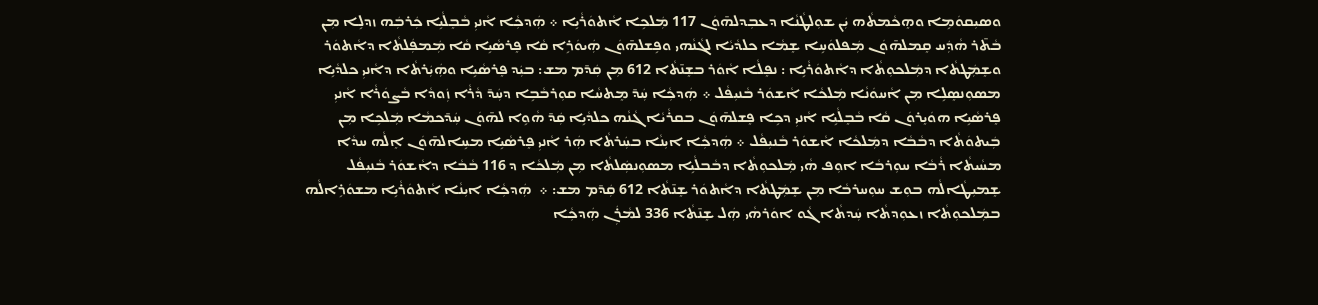ܘܤܝܼܩܘܿܡܹܐ ܘܗܸܟܵܡܬܵܗ ܝܲܢ ܫܘܼܠܛܵܢܵܐ ܕܥܒܼܕܠܗ̄ܘܿܢ 117 ܡܲܠܟܹܐ ܐܵܬܘܿܪܵܝܹܐ ܀ ܗܲܕܟܼܵܐ ܐܵܢܝܼ ܒܵܒܸܠܵܝܹܐ ܟܲܪܒܲܗ ܙܕܠܹܐ ܡܼܢ ܒܵܬ̄ܪ ܗܵܕܲܚ ܩܸܡܠܗ̄ܘܿܢ ܡܲܦܠܘܿܚܹܐ ܫܸܡܵܐ ܟܠܕܵܝܵܐ ܠܓܵܢܵܗܝ ܘܦܹܫܠܗ̄ܘܿܢ ܗܲܝܘܿܪܹܐ ܩܵܐ ܦܸܪܤܵܝܹܐ ܩܵܐ ܡܲܡܦܲܠܬܵܐ ܕܐܵܬܘܿܪ ܘܫܸܡܲܛܬܵܐ ܕܡܲܠܟܘܼܬܵܐ ܕܐܵܬܘܿܪܵܝܹܐ : ܢܦܸܠܵܐ ܐܵܘܿܪ ܒܫܸܢ̄ܬܵܐ 612 ܡܼܢ ܩܲܕ̄ܡ ܡܫ: ܒܝܲܕ ܦܸܪܤܵܝܹܐ ܘܗܲܝܲܪܬܵܐ ܕܐܵܢܝܼ ܟܠܕܵܝܹܐ ܡܤܘܼܢܣܸܠܹܐ ܡܼܢ ܐܵܚܘܿܢܵܐ ܡܲܠܟܵܐ ܐܵܫܘܿܪ ܒܵܢܝܼܦܵܠ ܀ ܗܲܕܟܼܵܐ ܚܲܕ̄ ܡܸܬܚܵܐ ܩܘܼܪܒܵܒܹܐ ܕܚܲܕ̄ ܕܵܪܵܐ ܙܲܘܕܵܐ ܒܵܨܘܿܪܵܐ ܐܵܢܝܼ ܦܸܪܣܵܝܹܐ ܗܘܿܝܸܪܘܿܢ ܩܵܐ ܒܵܒܸܠܵܝܹܐ ܐܵܢܝܼ ܕܟܹܐ ܦܸܫܠܗ̄ܘܿܢ ܒܩܪܵܝܵܐ ܓܵܢܵܗ ܟܠܕܵܝܹܐ ܩܲܕ̄ ܗܵܘܹܐ ܠܗ̄ܘܿܢ ܚܲܕ̄ܟܡܵܐ ܡܲܠܟܹܐ ܡܼܢ ܒܲܝܬܘܿܬܵܐ ܕܒܵܒܵܐ ܕܡܲܠܟܵܐ ܐܵܫܘܿܪ ܒܵܢܝܼܦܵܠ ܀ ܗܲܕܟܼܵܐ ܐܝܼܢܵܐ ܒܚܲܪܬܵܐ ܗܲܪ ܐܵܢܝܼ ܦܸܪܤܵܝܹܐ ܡܚܹܐܠܗ̄ܘܿܢ ܐܸܠܵܗ ܚܕܵܐ ܡܚܵܝܬܵܐ ܪܵܒܵܐ ܚܘܼܪܒܵܐ ܐܘܼܦ ܗܵܝ ܡܲܠܟܘܼܬܵܐ ܕܒܵܒܠܵܝܹܐ ܡܣܘܼܢܤܲܠܬܵܐ ܡܼܢ ܡܲܠܟܵܐ ܕ 116 ܒܵܒܵܐ ܕܐܵܫܘܿܪ ܒܵܢܝܼܦܵܠ ܫܸܡܝܼܛܵܐܠܵܗ ܒܘܼܫ ܚܘܼܚܪܒܵܐ ܡܼܢ ܫܸܡܲܛܬܵܐ ܕܐܵܬܘܿܪ ܫܸܢ̄ܬܵܐ 612 ܩܲܕ̄ܡ ܡܫ: ܀  ܗܲܕܟܼܵܐ ܐܝܼܢܵܐ ܐܵܬܘܿܪܵܝܹܐ ܡܫܘܿܪܹܐܠܵܗ ܒܡܲܠܟܘܼܬܵܐ ܙܥܘܼܕܬܵܐ ܚܲܕܬܵܐ ܓܵܘ ܐܘܿܪܗܵܝ ܗܲܠ ܫܸܢ̄ܬܵܐ 336 ܠܡܵܪܲܢ ܗܲܕܟܼܵܐ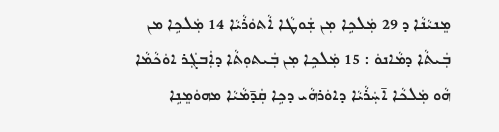ܡܸܢܝܵܢܵܐ ܕ 29 ܡܲܠܟܹܐ ܡܼܢ ܫܲܘܛܵܐ ܐܵܬܘܿܪܵܝܵܐ 14 ܡܲܠܟܹܐ ܡܢ ܒܲܝܬܵܐ ܕܡܵܐܢܘܿ : 15 ܡܲܠܟܹܐ ܡܼܢ ܒܲܝܬܘܼܬܵܐ ܕܐܲܒܓܲܪ ܐܘܿܟܵܡܵܐ ܗܵܘ ܡܲܠܟܵܐ ܐ̄ܚܲܪܵܝܵܐ ܕܐܘܿܪܗܵܝ ܕܟܹܐ ܩܲܕ̄ܡܵܝܵܐ ܡܗܘܿܡܸܢܹܐ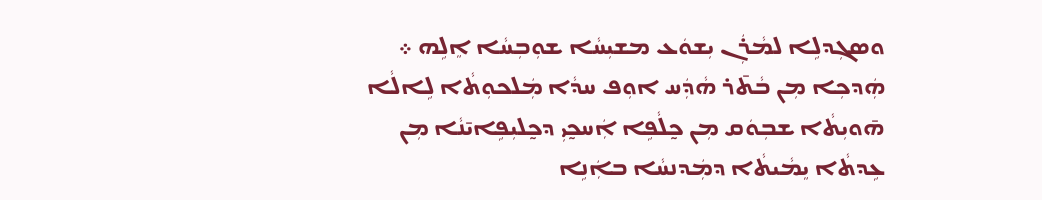ܘܤܓܼܕܠܹܐ ܠܡܵܪܲܢ ܝܼܫܘܿܥ ܡܫܝܼܚܵܐ ܫܘܼܒܼܚܵܐ ܐܸܠܹܗ ܀ ܗܲܕܟܼܐ ܡܼܢ ܒܵܬ̄ܪ ܗܵܕܲܚ ܐܘܼܦ ܚܕܵܐ ܡܲܠܟܘܼܬܵܐ ܠܹܐܠܵܐ ܗ̄ܘܝܼܬܵܐ ܫܒܼܘܿܩ ܡܼܢ ܟ̰ܠܵܦܹܐ ܐܲܚܟ̰ܝܼ ܕܟ̰ܠܝܼܦܹܐܝ̄ܢܵܐ ܡܼܢ ܥܹܕܬܵܐ ܝܸܡܵܝܬܵܐ ܕܡܲܕܢܚܵܐ ܒܐܲܢܹܐ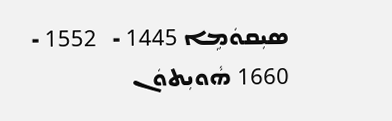ܤܝܼܩܘܿܡܹܐ 1445 -   1552 - 1660 ܗܵܘܝܼܬܘܿܢ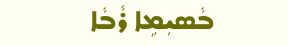ܒܵܤܝܼܡܹܐ ܪܵܒܵܐ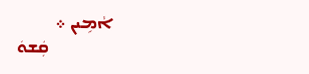ܐܵܡܹܝܢ ܀
                ܩܲܫܘܿ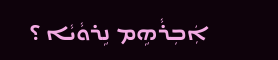ܐܲܒܼܪܵܗܹܡ ܢܹܪܘܵܝܵܐ ؟